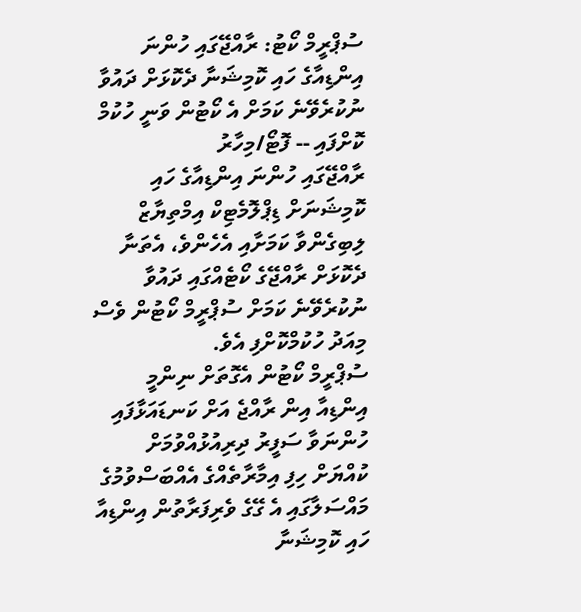ސުޕްރީމް ކޯޓު: ރާއްޖޭގައި ހުންނަ އިންޑިއާގެ ހައި ކޮމިޝަނާ ދެކޮޅަށް ދައުވާ ނުކުރެވޭނެ ކަމަށް އެ ކޯޓުން ވަނީ ހުކުމް ކޮށްފައި -- ފޮޓޯ/މިހާރު
ރާއްޖޭގައި ހުންނަ އިންޑިއާގެ ހައި ކޮމިޝަނަށް ޑިޕްލޮމެޓިކް އިމްތިޔާޒް ލިބިގެންވާ ކަމަށާއި އެހެންވެ، އެތަނާ ދެކޮޅަށް ރާއްޖޭގެ ކޯޓެއްގައި ދައުވާ ނުކުރެވޭނެ ކަމަށް ސުޕްރީމް ކޯޓުން ވެސް މިއަދު ހުކުމްކޮށްފި އެވެ.
ސުޕްރީމް ކޯޓުން އެގޮތަށް ނިންމީ އިންޑިއާ އިން ރާއްޖެ އަށް ކަނޑައަޅާފައި ހުންނަވާ ސަފީރު ދިރިއުޅުއްވުމަށް ކުއްޔަށް ހިފި އިމާރާތެއްގެ އެއްބަސްވުމުގެ މައްސަލާގައި އެ ގޭގެ ވެރިފަރާތުން އިންޑިއާ ހައި ކޮމިޝަނާ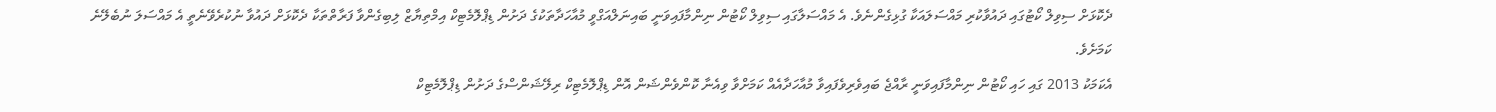ދެކޮޅަށް ސިވިލް ކޯޓުގައި ދައުވާކުރި މައްސަލައަކާ ގުޅިގެންނެވެ. އެ މައްސަލާގައި ސިވިލް ކޯޓުން ނިންމާފައިވަނީ ބައިނަލްއަގްވީ މުއާހަދާތަކުގެ ދަށުން ޑިޕްލޮމެޓިކް އިމްތިޔާޒް ލިބިގެންވާ ފަރާތްތަކާ ދެކޮޅަށް ދައުވާ ނުކުރެވޭނެތީ އެ މައްސަލަ ނުބެލޭނެ ކަމަށެވެ.
އެކަމަކު 2013 ގައި ހައި ކޯޓުން ނިންމާފައިވަނީ ރާއްޖެ ބައިވެރިވެފައިވާ މުއާހަދާއެއް ކަމަށްވާ ވިއެނާ ކޮންވެންޝަން އޮން ޑިޕްލޮމެޓިކް ރިލޭޝަންސްގެ ދަށުން ޑިޕްލޮމެޓިކް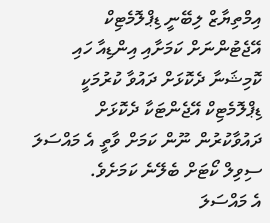އިމްތިޔާޒް ލިބޭނީ ޑިޕްލޮމެޓިކް އޭޖެޓުންނަށް ކަމަށާއި އިންޑިއާ ހައި ކޮމިޝަނާ ދެކޮޅަށް ދައުވާ ކުރުމަކީ ޑިޕްލޮމެޓިކް އޭޖެންޓަކާ ދެކޮޅަށް ދައުވާކުރުން ނޫން ކަމަށް ވާތީ އެ މައްސަލަ ސިވިލް ކޯޓަށް ބެލޭނެ ކަމަށެވެ.
އެ މައްސަލަ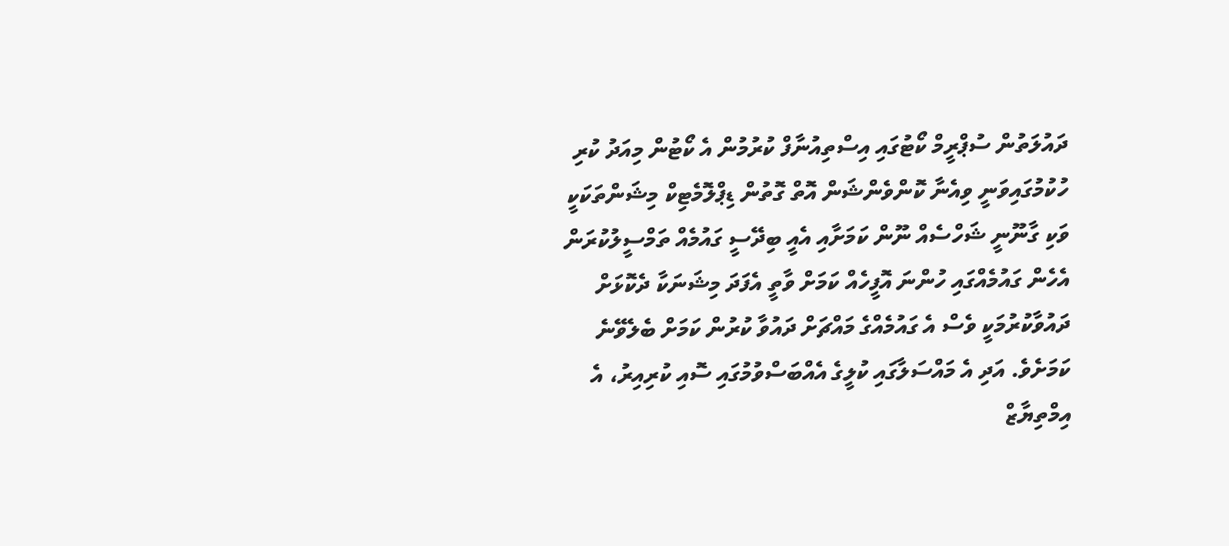ދައުލަތުން ސުޕްރީމް ކޯޓުގައި އިސްތިއުނާފް ކުރުމުން އެ ކޯޓުން މިއަދު ކުރި ހުކުމުގައިވަނީ ވިއެނާ ކޮންވެންޝަން އޮތް ގޮތުން ޑިޕްލޮމެޓިކް މިޝަންތަކަކީ ވަކި ގާނޫނީ ޝަހްސެއް ނޫން ކަމަށާއި އެއީ ބިދޭސީ ގައުމެއް ތަމްސީލުކުރަން އެހެން ގައުމެއްގައި ހުންނަ އޮފީހެއް ކަމަށް ވާތީ އެފަދަ މިޝަނަކާ ދެކޮޅަށް ދައުވާކުރުމަކީ ވެސް އެ ގައުމެއްގެ މައްޗަށް ދައުވާ ކުރުން ކަމަށް ބެލެވޭނެ ކަމަށެވެ. އަދި އެ މައްސަލާގައި ކުލީގެ އެއްބަސްވުމުގައި ސޮއި ކުރިއިރު، އެ އިމްތިޔާޒް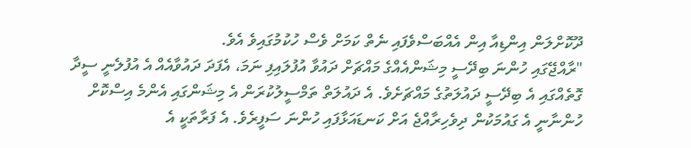ދޫކޮށްލަން އިންޑިއާ އިން އެއްބަސްވެފައި ނެތް ކަމަށް ވެސް ހުކުމުގައިވެ އެވެ.
"ރާއްޖޭގައި ހުންނަ ބިދޭސީ މިޝަންއެއްގެ މައްޗަށް ދައުވާ އުފުލައިފި ނަމަ، އެފަދަ ދައުވާއެއް އެ އުފުލެނީ ސީދާ ގޮތެއްގައި އެ ބިދޭސީ ދައުލަތުގެ މައްޗަށެވެ. އެ ދައުލަތް ތަމްސީލުކުރަން އެ މިޝަންގައި އެންމެ އިސްކޮށް ހުންނާނީ އެ ގައުމަކުން ދިވެހިރާއްޖެ އަށް ކަނޑައަޅާފައި ހުންނަ ސަފީރެވެ. އެ ފަރާތަކީ އެ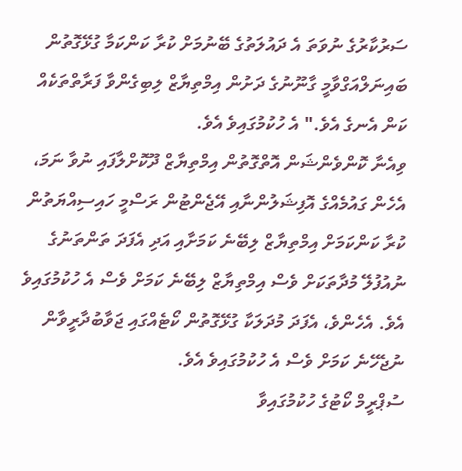ސަރުކާރުގެ ނުވަތަ އެ ދައުލަތުގެ ބޭނުމަށް ކުރާ ކަންކަމާ ގުޅޭގޮތުން ބައިނަލްއަގްވާމީ ގާނޫނުގެ ދަށުން އިމްތިޔާޒް ލިބިގެންވާ ފަރާތްތަކެއް ކަން އެނގެ އެވެ." އެ ހުކުމުގައިވެ އެވެ.
ވިއެނާ ކޮންވެންޝަން އޮތްގޮތުން އިމްތިޔާޒް ދޫކޮށްލާފައި ނުވާ ނަމަ، އެހެން ގައުމެއްގެ އޮފިޝަލުންނާއި އޭޖެންޓުން ރަސްމީ ހައިސިއްޔަތުން ކުރާ ކަންކަމަށް އިމްތިޔާޒް ލިބޭނެ ކަމަށާއި އަދި އެފަދަ ތަންތަނުގެ ނުއުފުލޭ މުދާތަކަށް ވެސް އިމްތިޔާޒް ލިބޭނެ ކަމަށް ވެސް އެ ހުކުމުގައިވެ އެވެ. އެހެންވެ، އެފަދަ މުދަލަކާ ގުޅޭގޮތުން ކޯޓެއްގައި ޖަވާބުދާރީވާން ނުޖެހޭނެ ކަމަށް ވެސް އެ ހުކުމުގައިވެ އެވެ.
ސުޕްރީމް ކޯޓުގެ ހުކުމުގައިވާ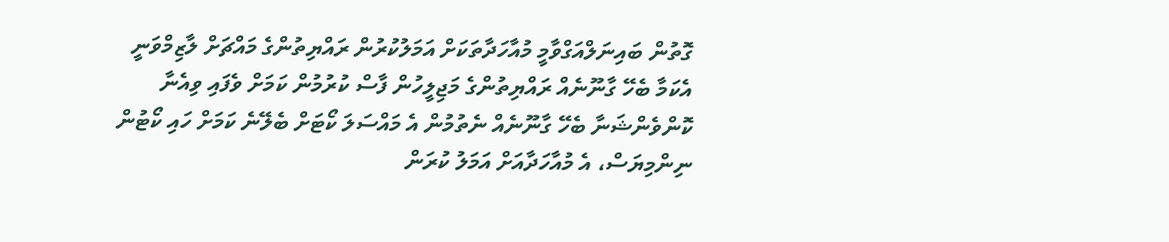ގޮތުން ބައިނަލްއަގްވާމީ މުއާހަދާތަކަށް އަމަލުކުރުން ރައްޔިތުންގެ މައްޗަށް ލާޒިމްވަނީ އެކަމާ ބެހޭ ގާނޫނެއް ރައްޔިތުންގެ މަޖިލީހުން ފާސް ކުރުމުން ކަމަށް ވެފައި ވިއެނާ ކޮންވެންޝަނާ ބެހޭ ގާނޫނެއް ނެތުމުން އެ މައްސަލަ ކޯޓަށް ބެލޭނެ ކަމަށް ހައި ކޯޓުން ނިންމިޔަސް، އެ މުއާހަދާއަށް އަމަލު ކުރަން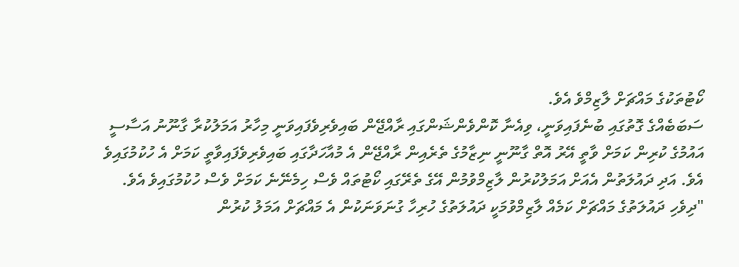ކޯޓުތަކުގެ މައްޗަށް ލާޒިމްވެ އެވެ.
ސަބަބެއްގެ ގޮތުގައި ބުނެފައިވަނީ، ވިއެނާ ކޮންވެންޝަންގައި ރާއްޖޭން ބައިވެރިވެފައިވަނީ މިހާރު އަމަލުކުރާ ގާނޫނު އަސާސީ އައުމުގެ ކުރިން ކަމަށް ވާތީ އޭރު އޮތް ގާނޫނީ ނިޒާމުގެ ތެރެއިން ރާއްޖޭން އެ މުއާހަދާގައި ބައިވެރިވެފައިވާތީ ކަމަށް އެ ހުކުމުގައިވެ އެވެ. އަދި ދައުލަތުން އެއަށް އަމަލުކުރުން ލާޒިމްވުމުން އޭގެ ތެރޭގައި ކޯޓުތައް ވެސް ހިމެނޭނެ ކަމަށް ވެސް ހުކުމުގައިވެ އެވެ.
"ދިވެހި ދައުލަތުގެ މައްޗަށް ކަމެއް ލާޒިމްވުމަކީ ދައުލަތުގެ ހުރިހާ ގުނަވަނަކުން އެ މައްޗަށް އަމަލު ކުރުން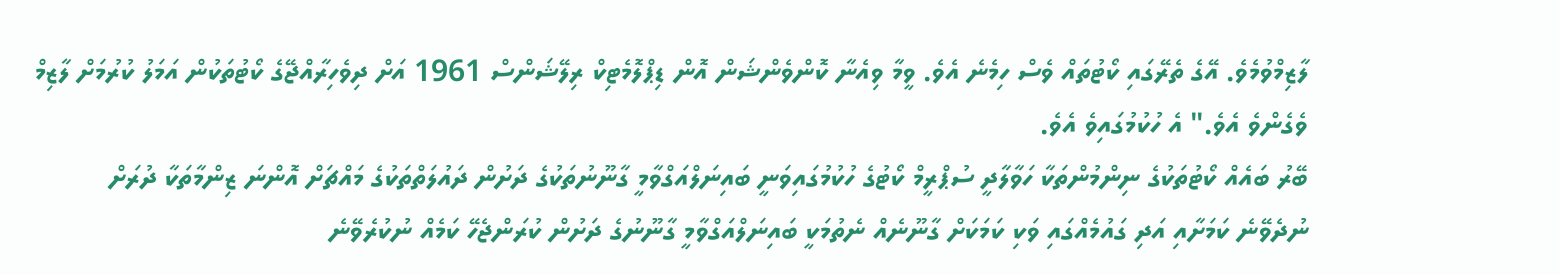ލާޒިމްވުމެވެ. އޭގެ ތެރޭގައި ކޯޓުތައް ވެސް ހިމެނެ އެވެ. ވީމާ ވިއެނާ ކޮންވެންޝަން އޮން ޑިޕްލޮމެޓިކް ރިލޭޝަންސް 1961 އަށް ދިވެހިރާއްޖޭގެ ކޯޓުތަކުން އަމަލު ކުރުމަށް ލާޒިމް ވެގެންވެ އެވެ." އެ ހުކުމުގައިވެ އެވެ.
ބޭރު ބައެއް ކޯޓުތަކުގެ ނިންމުންތަކާ ހަވާލާދީ ސުޕްރީމް ކޯޓުގެ ހުކުމުގައިވަނީ ބައިނަލްއަގްވާމީ ގާނޫނުތަކުގެ ދަށުން ދައުލަތްތަކުގެ މައްޗަށް އޮންނަ ޒިންމާތަކާ ދުރަށް ނުދެވޭނެ ކަމަށާއި އަދި ގައުމެއްގައި ވަކި ކަމަކަށް ގާނޫނެއް ނެތުމަކީ ބައިނަލްއަގްވާމީ ގާނޫނުގެ ދަށުން ކުރަންޖެހޭ ކަމެއް ނުކުރެވޭނެ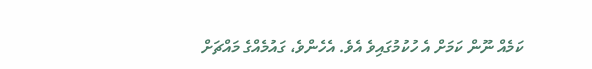ކަމެއް ނޫން ކަމަށް އެ ހުކުމުގައިވެ އެވެ. އެހެންވެ، ގައުމެއްގެ މައްޗަށް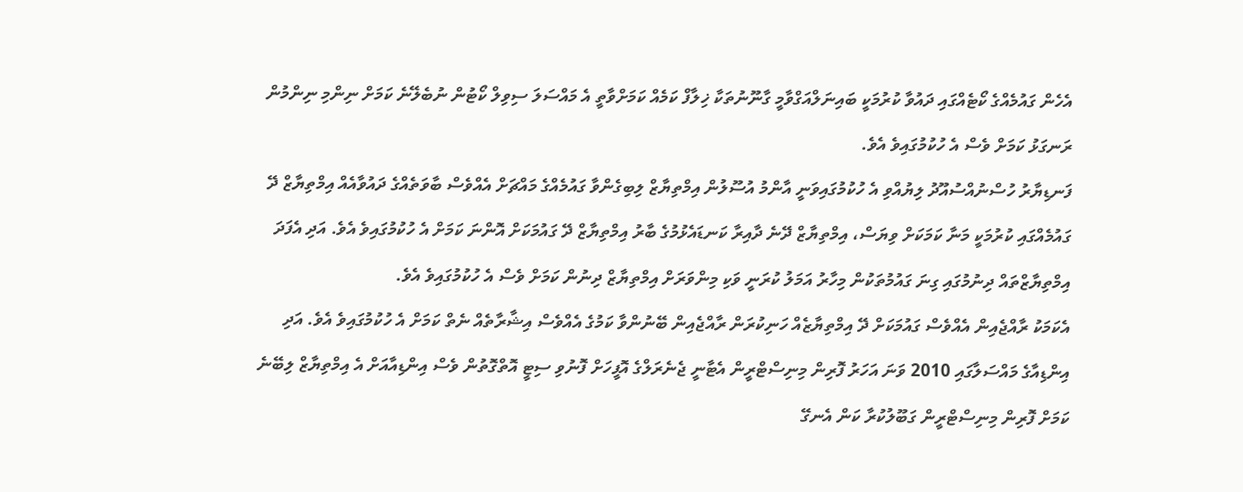އެހެން ގައުމެއްގެ ކޯޓެއްގައި ދައުވާ ކުރުމަކީ ބައިނަލްއަގްވާމީ ގާނޫނުތަކާ ޚިލާފް ކަމެއް ކަމަށްވާތީ އެ މައްސަލަ ސިވިލް ކޯޓުން ނުބެލޭނެ ކަމަށް ނިންމި ނިންމުން ރަނގަޅު ކަމަށް ވެސް އެ ހުކުމުގައިވެ އެވެ.
ފަނޑިޔާރު ހުސްނުއްސުއޫދު ލިޔުއްވި އެ ހުކުމުގައިވަނީ އާންމު އުސޫލުން އިމްތިޔާޒް ލިބިގެންވާ ގައުމެއްގެ މައްޗަށް އެއްވެސް ބާވަތެއްގެ ދައުވާއެއް އިމްތިޔާޒް ދޭ ގައުމެއްގައި ކުރުމަކީ މަނާ ކަމަކަށް ވިޔަސް، އިމްތިޔާޒް ދޭނެ ދާއިރާ ކަނޑައެޅުމުގެ ބާރު އިމްތިޔާޒް ދޭ ގައުމަކަށް އޮންނަ ކަމަށް އެ ހުކުމުގައިވެ އެވެ. އަދި އެފަދަ އިމްތިޔާޒްތައް ދިނުމުގައި ގިނަ ގައުމުތަކުން މިހާރު އަމަލު ކުރަނީ ވަކި މިންވަރަށް އިމްތިޔާޒް ދިނުން ކަމަށް ވެސް އެ ހުކުމުގައިވެ އެވެ.
އެކަމަކު ރާއްޖެއިން އެއްވެސް ގައުމަކަށް ދޭ އިމްތިޔާޒެއް ހަނިކުރަން ރާއްޖެއިން ބޭނުންވާ ކަމުގެ އެއްވެސް އިޝާރާތެއް ނެތް ކަމަށް އެ ހުކުމުގައިވެ އެވެ. އަދި އިންޑިއާގެ މައްސަލާގައި 2010 ވަނަ އަހަރު ފޮރިން މިނިސްޓްރީން އެޓާނީ ޖެނެރަލްގެ އޮފީހަށް ފޮނުވި ސިޓީ އޮތްގޮތުން ވެސް އިންޑިއާއަށް އެ އިމްތިޔާޒް ލިބޭނެ ކަމަށް ފޮރިން މިނިސްޓްރީން ގަބޫލުކުރާ ކަން އެނގޭ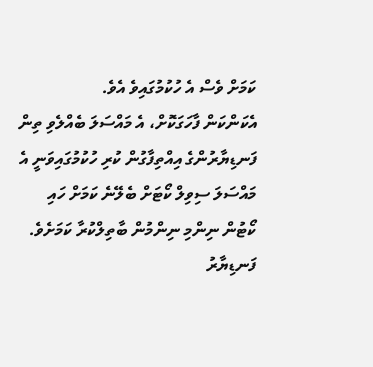ކަމަށް ވެސް އެ ހުކުމުގައިވެ އެވެ.
އެކަންކަން ފާހަގަކޮށް، އެ މައްސަލަ ބެއްލެވި ތިން ފަނޑިޔާރުންގެ އިއްތިފާގުން ކުރި ހުކުމުގައިވަނީ އެ މައްސަލަ ސިވިލް ކޯޓަށް ބެލޭނެ ކަމަށް ހައި ކޯޓުން ނިންމި ނިންމުން ބާތިލްކުރާ ކަމަށެވެ.
ފަނޑިޔާރު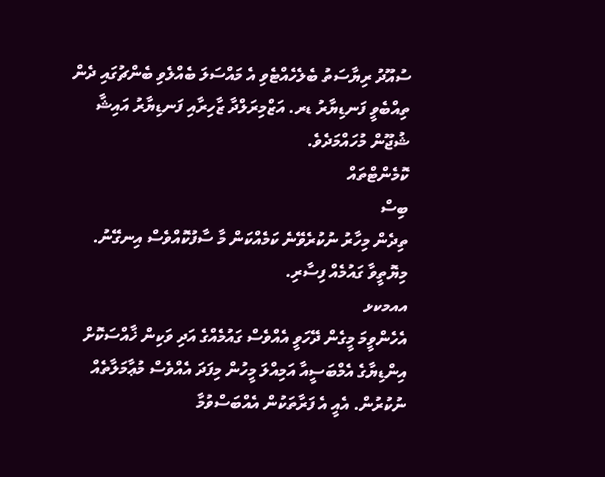ސުއޫދު ރިޔާސަތު ބެލެހެއްޓެވި އެ މައްސަލަ ބެއްލެވި ބެންޗުގައި ދެން ތިއްބެވީ ފަނޑިޔާރު ޑރ. އަޒްމިރަލްދާ ޒާހިރާއި ފަނޑިޔާރު އައިޝާ ޝުޖޫން މުހައްމަދެވެ.
ކޮމެންޓްތައް
ބިސް
ތިދެން މިހާރު ނުކުރެވޭނެ ކަމެއްކަން މާ ސާފުކޮއްވެސް އިނގޭނު. މިޔޮތީވާ ގައުމެއް ފިސާރި.
އއމކޅ
އެހެންވީމަ މީގެން ދޭހަވީ އެއްވެސް ގައުމެއްގެ އަދި ވަކިން ޚާއްސަކޮށް އިންޑިޔާގެ އެމްބަސީއާ އަމިއްލަ މީހުން މިފަދަ އެއްވެސް މުޢާމަލާތެއް ނުކުރުން. އެއީ އެ ފަރާތަކުން އެއްބަސްވުމާ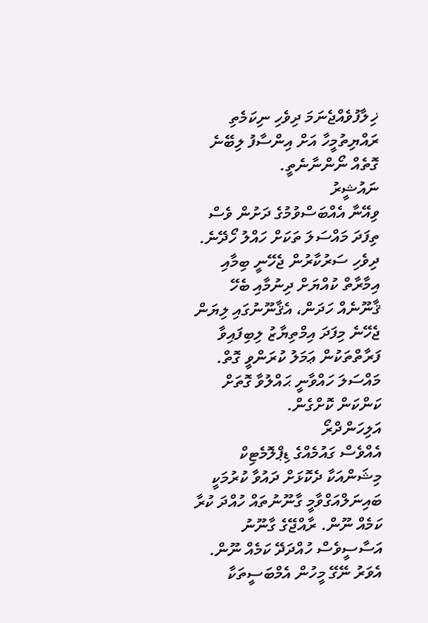ޚިލާފުވެއްޖެނަމަ ދިވެހި ނިކަމެތި ރައްޔިތުމީހާ އަށް އިންސާފު ލިބޭނެ ގޮތެއް ނޯންނާނެތީ.
ނައުޝީރު
ވިއޭނާ އެއްބަސްވުމުގެ ދަށުން ވެސް ތިފަދަ މައްސަލަ ތަކަށް ހައްލު ހޯދޭނެ. ދިވެހި ސަރުކާރުން ޖެހޭނީ ބިމާއި އިމާރާތް ކުއްޔަށް ދިނުމާއި ބެހޭ ޤާނޫނެއް ހަދަން، އެޤާނޫނުގައި ލިޔަން ޖެހޭނެ މިފަދަ އިމްތިޔާޒު ލިބިފައިވާ ފަރާތްތަކުން ޢަމަލު ކުރަންވީ ގޮތް. މައްސަލަ ހައްވާނީ ޙައްލުވާ ގޮތަށް ކަންކަން ކޮށްގެން.
އަލިހަންދްރޯ
އެއްވެސް ގައުމެއްގެ ޑިޕްލޮމެޓިކް މިޝަންއަކާ ދެކޮޅަށް ދައުވާ ކުރުމަކީ ބައިނަލްއަގްވާމީ ގާނޫނުތައް ހުއްދަ ކުރާ ކަމެއް ނޫން. ރާއްޖޭގެ ގާނޫނު އަސާސީވެސް ހުއްދަދޭ ކަމެއް ނޫން. އެވަރު ނޭގޭ މީހުން އެމްބަސީތަކާ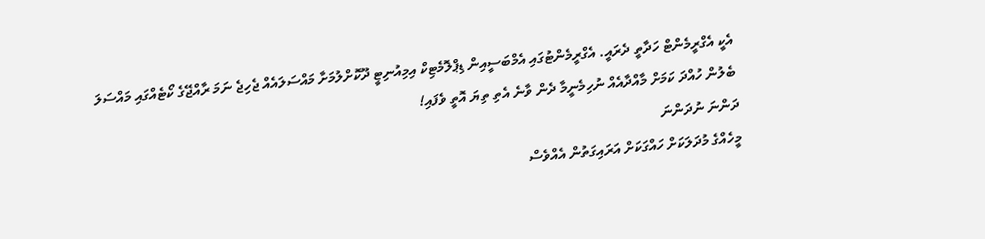އެކީ އެގްރީމެންޓް ހަދާތީ ދެރައީ. އެގްރީމެންޓުގައި އެމްބަސީއިން ޑިޕްލޮމެޓިކް އިމިއުނިޓީ ދޫކޮށްލުމަށާ މައްސަލައެއް ޖެހިޖެ ނަމަ ރާއްޖޭގެ ކޯޓެއްގައި މައްސަލަ ބެލުން ހުއްދަ ކަމަށް މާއްދާއެއް ނުހިމެނީމާ ދެން ވާނެ އެތި ތިޔަ އޮތީ ވެފައި!
ދަންނަ ނުދަންނަ
މީހެއްގެ މުދަލަކަށް ހައްގަކަށް އަރައިގަތުން އެއްވެސް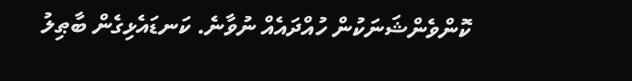ކޮންވެންޝަނަކުން ހުއްދައެއް ނުވާނެ. ކަނޑައެޅިގެން ބާޠިލު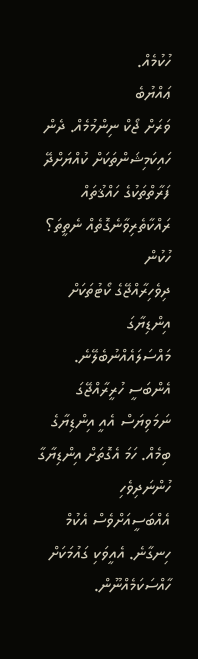ހުކުމެއް.
ޢައްޔުބެ
ވަރަށް ޖޯކް ނިންމުމެއް. ދެން ހައިކަމިޝަންތަކަށް ކުއްޔަށްދޭ ފަރާތްތަކުގެ ހައްޤުތައް ރައްކާތެރިވާނެގޮތެއް ނެތީތަ؟
ހުކުން
ދިވެހިރާއްޖޭގެ ކޯޓުތަކަށް އިންޑިޔާގަ މައްސަލައެއްނުބެލޭނެ. އެންބަސީ ހުރީރާއްޖޭގަ ނަމަވިޔަސް އެއީ އިންޑިޔާގެ ބިމެއް. ހަމަ އެގޮތަށް އިންޑިޔާގާ ހުންނަދިވެހި އެއްބަސީއަށްވެސް އެކުމް ހިނގާނެ. އެއީވަކި ގައުމަކަށް ހާއްސަކަމެއްނޫން.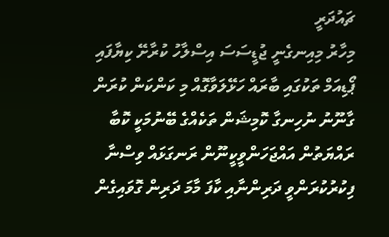ޗައުދަރީ
މިހާރު މިއިނގެނީ ޖުޑީސަސަ އިސްލާހު ކުރާށޭ ކިޔާފައި ޕޯޑިއަމް ތަކުގައި ބާރައް ހަޅޭލަވާގޮއް މި ކަންކަން ކުރަން ގާނޫނު ނުހިނގާ ކޮމިޝަން ތަކެއްގެ ބޭނުމަކީ ކޮބާ ރައްޔަތުން އައްޖަހަންވީކީނޫން ރަނގަޅައް ވިސްނާ ފިކުރުކުރަންވީ ދަރިންނާއި ކާފަ މާމަ ދަރިން ގޮވައިގެން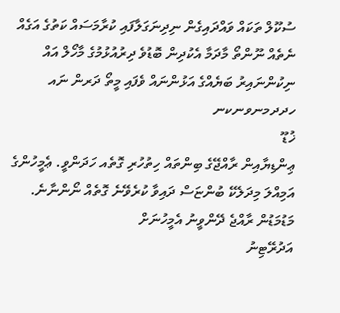ސުކޫލް ތަކައް ވައްދައިގެން ނިދިނަގަލާފައި ކުރާމަސައް ކަތުގެ އަގެއް ނެތެއް ނޫންތޯ މާދަމާ އެކުދިން ބޮޑުވެ ދިރުއުޅުމުގެ މާހޯލް އައް ނިކުންނައިރު ބަޔެއްގެ އަޅުންނައް ވެފައި މީތޯ ދަރން ނައ ހދދމނވނކނ
ޚުޑޫ
ޢިންޑިޔާއިން ރާއްޖޭގެ ބިންތައް ހިތުހުރި ގޮތެއ ހަދަންވީ. ޢެމީހުންގެ އަމިއްލަ މިދަލެކޭ ބުންޏަސް ދައިވާ ކުރެވޭނެ ގޮތެއް ނޯންނާނެ. މަޑުމަޑުން ރާއްޖެ ދޭންވީނު އެމީހުނަށް
އަދުރޭޓިނު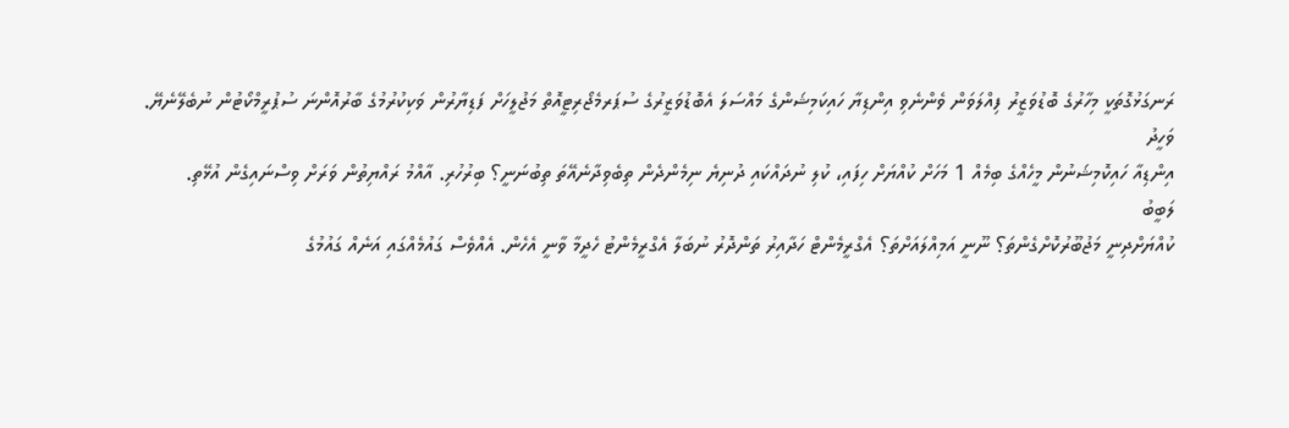ރަނގަޅުގޮތަކީ މިހާރުގެ ބޮޑުވަޒީރު ފިއްލަވަން ވެންނެވި އިންޑިޔާ ހައިކަމިޝަންގެ މައްސަލަ އެބޮޑުވަޒީރުގެ ސުޕަރމެޖޯރިޓީއޮތް މަޖުލީހަށް ފަޑިޔާރުން ވަކިކުރުމުގެ ބާރުއޮންނަ ސުޕުރީމްކޯޓުން ނުބެލޭނެޔޭ.
ވަހީދު
އިންޑިއާ ހައިކޮމިޝަނުން މީހެއްގެ ބިމެއް 1 މަހަށް ކުއްޔަށް ހިފައި، ކުލި ނުދައްކައި ދުނިޔެ ނިމެންދެން ތިބެވިދާނެއޭތަ ތިބުނަނީ؟ ބިރުހުރި. އާއްމު ރައްޔިތުން ވަރަށް ވިސްނައިގެން އުޅޭތި.
ލަބީބު
ކުއްޔަށްދިނީ މަޖުބޫރުކޮށްގެންތަ؟ ނޫނީ އަމިއްލައަށްތަ؟ އެގްރީމެންޓް ހަދާއިރު ތަންދޮރު ނުބަލާ އެގްރީމެންޓު ހެދީމާ ވާނީ އެހެން. އެއްވެސް ގައުމެއްގައި އަނެއް ގައުމުގެ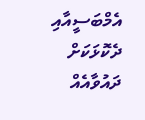އެމްބަސީއާއި ދެކޮޅަކަށް ދައުވާއެއް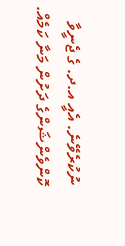ނުކުރެވޭނެ. އެއީ އ.ދ. ގެ ޖެނީވާ ކޮންވެންޝަންގެ ދަށުން މަނާ ކަމެއް.